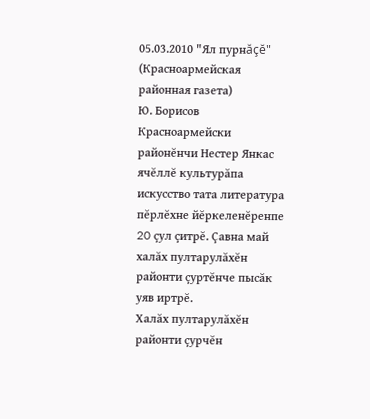05.03.2010 "Ял пурнăçĕ" (Красноармейская районная газета)
Ю. Борисов Красноармейски районĕнчи Нестер Янкас ячĕллĕ культурăпа искусство тата литература пĕрлĕхне йĕркеленĕренпе 20 çул çитрĕ. Çавна май халăх пултарулăхĕн районти çуртĕнче пысăк уяв иртрĕ.
Халăх пултарулăхĕн районти çурчĕн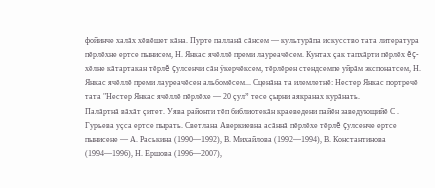фойинче халăх хĕвĕшет кăна. Пурте палланă сăнсем — культурăпа искусство тата литература пĕрлĕхне ертсе пынисем, Н. Янкас ячĕллĕ преми лауреачĕсем. Кунтах çак тапхăрти пĕрлĕх ĕç-хĕлне кăтартакан тĕрлĕ çулсенчи сăн ÿкерчĕксем, тĕрлĕрен стендсемпе уйрăм экспонатсем, Н. Янкас ячĕллĕ преми лауреачĕсен альбомĕсем... Сценăна та илемлетнĕ: Нестер Янкас портречĕ тата "Нестер Янкас ячĕллĕ пĕрлĕхе — 20 çул” тесе çырни аякранах курăнать.
Палăртнă вăхăт çитет. Уява районти тĕп библиотекăн краеведени пайĕн заведующийĕ С . Гурьева уçса ертсе пырать. Светлана Аверкиевна асăннă пĕрлĕхе тĕрлĕ çулсенче ертсе пынисене — А. Раськина (1990—1992), В. Михайлова (1992—1994), В. Константинова (1994—1996), Н. Ершова (1996—2007),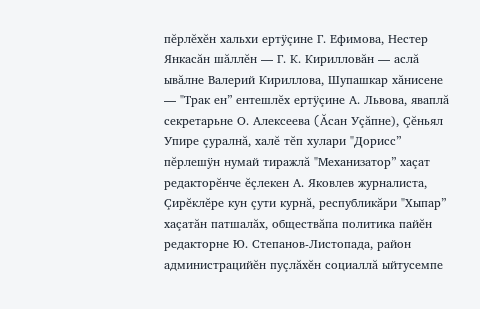пĕрлĕхĕн хальхи ертÿçине Г. Ефимова, Нестер Янкасăн шăллĕн — Г. К. Кирилловăн — аслă ывăлне Валерий Кириллова, Шупашкар хăнисене — "Трак ен” ентешлĕх ертÿçине А. Львова, яваплă секретарьне О. Алексеева (Ăсан Уçăпне), Çĕньял Упире çуралнă, халĕ тĕп хулари "Дорисс” пĕрлешÿн нумай тиражлă "Механизатор” хаçат редакторĕнче ĕçлекен А. Яковлев журналиста, Çирĕклĕре кун çути курнă, республикăри "Хыпар” хаçатăн патшалăх, обществăпа политика пайĕн редакторне Ю. Степанов-Листопада, район администрацийĕн пуçлăхĕн социаллă ыйтусемпе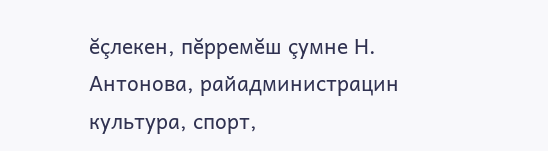ĕçлекен, пĕрремĕш çумне Н. Антонова, райадминистрацин культура, спорт,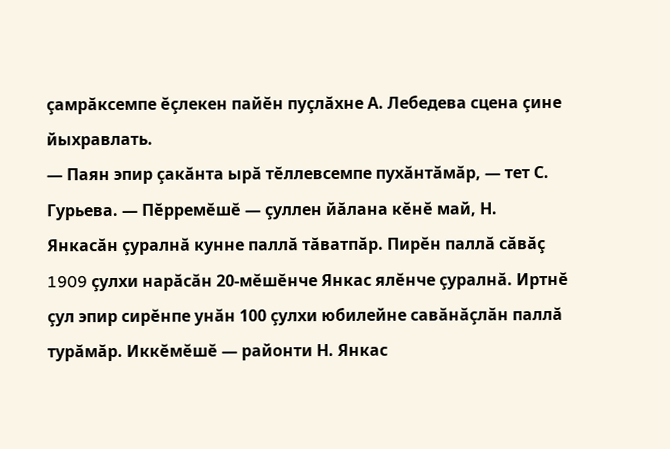çамрăксемпе ĕçлекен пайĕн пуçлăхне А. Лебедева сцена çине йыхравлать.
— Паян эпир çакăнта ырă тĕллевсемпе пухăнтăмăр, — тет С. Гурьева. — Пĕрремĕшĕ — çуллен йăлана кĕнĕ май, Н. Янкасăн çуралнă кунне паллă тăватпăр. Пирĕн паллă сăвăç 1909 çулхи нарăсăн 20-мĕшĕнче Янкас ялĕнче çуралнă. Иртнĕ çул эпир сирĕнпе унăн 100 çулхи юбилейне савăнăçлăн паллă турăмăр. Иккĕмĕшĕ — районти Н. Янкас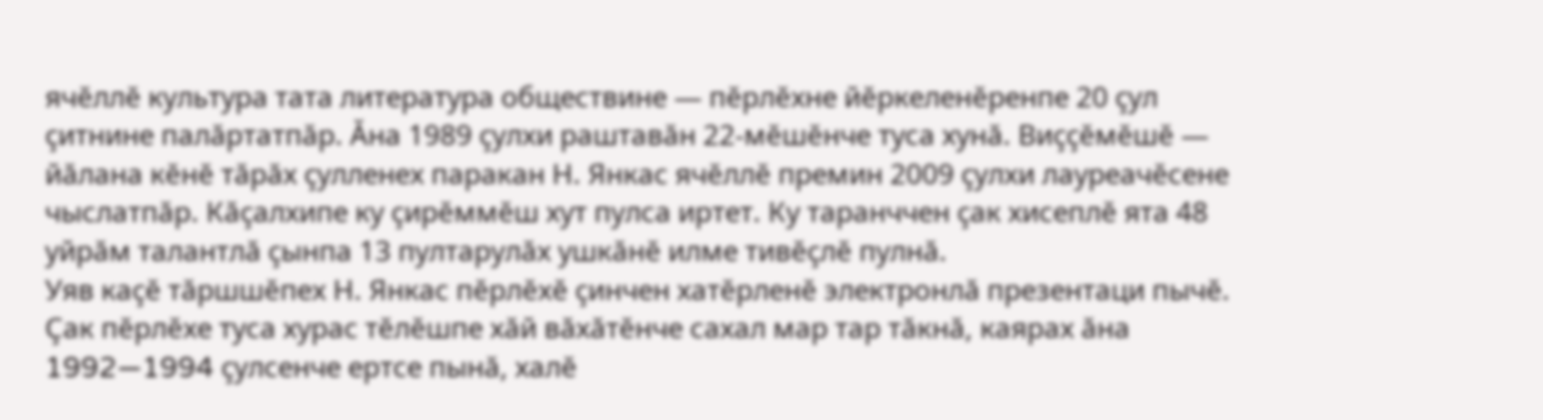ячĕллĕ культура тата литература обществине — пĕрлĕхне йĕркеленĕренпе 20 çул çитнине палăртатпăр. Ăна 1989 çулхи раштавăн 22-мĕшĕнче туса хунă. Виççĕмĕшĕ — йăлана кĕнĕ тăрăх çулленех паракан Н. Янкас ячĕллĕ премин 2009 çулхи лауреачĕсене чыслатпăр. Кăçалхипе ку çирĕммĕш хут пулса иртет. Ку таранччен çак хисеплĕ ята 48 уйрăм талантлă çынпа 13 пултарулăх ушкăнĕ илме тивĕçлĕ пулнă.
Уяв каçĕ тăршшĕпех Н. Янкас пĕрлĕхĕ çинчен хатĕрленĕ электронлă презентаци пычĕ.
Çак пĕрлĕхе туса хурас тĕлĕшпе хăй вăхăтĕнче сахал мар тар тăкнă, каярах ăна 1992—1994 çулсенче ертсе пынă, халĕ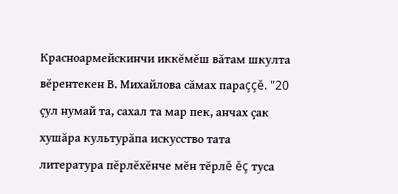Красноармейскинчи иккĕмĕш вăтам шкулта вĕрентекен В. Михайлова сăмах параççĕ. "20 çул нумай та, сахал та мар пек, анчах çак хушăра культурăпа искусство тата литература пĕрлĕхĕнче мĕн тĕрлĕ ĕç туса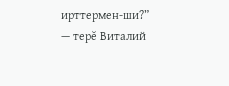ирттермен-ши?” — терĕ Виталий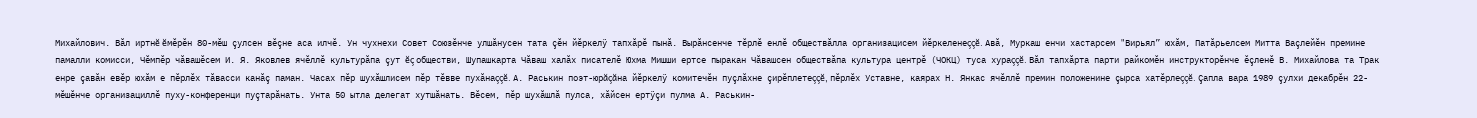Михайлович. Вăл иртнĕ ĕмĕрĕн 80-мĕш çулсен вĕçне аса илчĕ. Ун чухнехи Совет Союзĕнче улшăнусен тата çĕн йĕркелÿ тапхăрĕ пынă. Вырăнсенче тĕрлĕ енлĕ обществăлла организацисем йĕркеленеççĕ. Авă, Муркаш енчи хастарсем "Вирьял” юхăм, Патăрьелсем Митта Ваçлейĕн премине памалли комисси, Чĕмпĕр чăвашĕсем И. Я. Яковлев ячĕллĕ культурăпа çут ĕç обществи, Шупашкарта Чăваш халăх писателĕ Юхма Мишши ертсе пыракан Чăвашсен обществăпа культура центрĕ (ЧОКЦ) туса хураççĕ. Вăл тапхăрта парти райкомĕн инструкторĕнче ĕçленĕ В. Михайлова та Трак енре çавăн евĕр юхăм е пĕрлĕх тăвасси канăç паман. Часах пĕр шухăшлисем пĕр тĕвве пухăнаççĕ. А. Раськин поэт-юрăçăна йĕркелÿ комитечĕн пуçлăхне çирĕплетеççĕ, пĕрлĕх Уставне, каярах Н. Янкас ячĕллĕ премин положенине çырса хатĕрлеççĕ. Çапла вара 1989 çулхи декабрĕн 22-мĕшĕнче организациллĕ пуху-конференци пуçтарăнать. Унта 50 ытла делегат хутшăнать. Вĕсем, пĕр шухăшлă пулса, хăйсен ертÿçи пулма А. Раськин-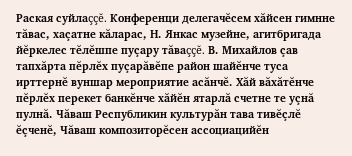Раская суйлаççĕ. Конференци делегачĕсем хăйсен гимнне тăвас, хаçатне кăларас, Н. Янкас музейне, агитбригада йĕркелес тĕлĕшпе пуçару тăваççĕ. В. Михайлов çав тапхăрта пĕрлĕх пуçарăвĕпе район шайĕнче туса ирттернĕ вуншар мероприятие асăнчĕ. Хăй вăхăтĕнче пĕрлĕх перекет банкĕнче хăйĕн ятарлă счетне те уçнă пулнă. Чăваш Республикин культурăн тава тивĕçлĕ ĕçченĕ, Чăваш композиторĕсен ассоциацийĕн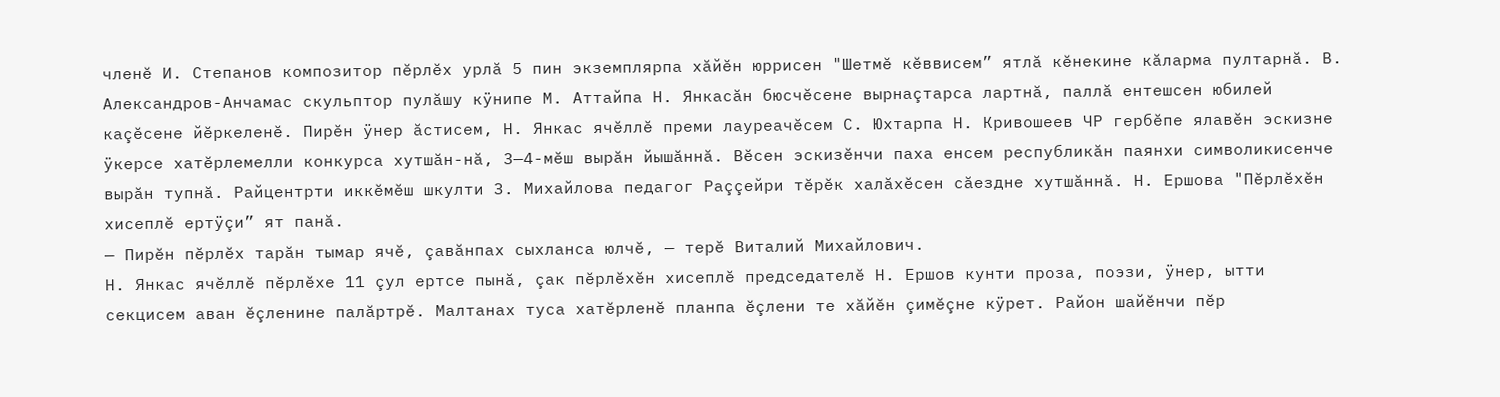членĕ И. Степанов композитор пĕрлĕх урлă 5 пин экземплярпа хăйĕн юррисен "Шетмĕ кĕввисем” ятлă кĕнекине кăларма пултарнă. В. Александров-Анчамас скульптор пулăшу кÿнипе М. Аттайпа Н. Янкасăн бюсчĕсене вырнаçтарса лартнă, паллă ентешсен юбилей каçĕсене йĕркеленĕ. Пирĕн ÿнер ăстисем, Н. Янкас ячĕллĕ преми лауреачĕсем С. Юхтарпа Н. Кривошеев ЧР гербĕпе ялавĕн эскизне ÿкерсе хатĕрлемелли конкурса хутшăн-нă, 3—4-мĕш вырăн йышăннă. Вĕсен эскизĕнчи паха енсем республикăн паянхи символикисенче вырăн тупнă. Райцентрти иккĕмĕш шкулти З. Михайлова педагог Раççейри тĕрĕк халăхĕсен сăездне хутшăннă. Н. Ершова "Пĕрлĕхĕн хисеплĕ ертÿçи” ят панă.
— Пирĕн пĕрлĕх тарăн тымар ячĕ, çавăнпах сыхланса юлчĕ, — терĕ Виталий Михайлович.
Н. Янкас ячĕллĕ пĕрлĕхе 11 çул ертсе пынă, çак пĕрлĕхĕн хисеплĕ председателĕ Н. Ершов кунти проза, поэзи, ÿнер, ытти секцисем аван ĕçленине палăртрĕ. Малтанах туса хатĕрленĕ планпа ĕçлени те хăйĕн çимĕçне кÿрет. Район шайĕнчи пĕр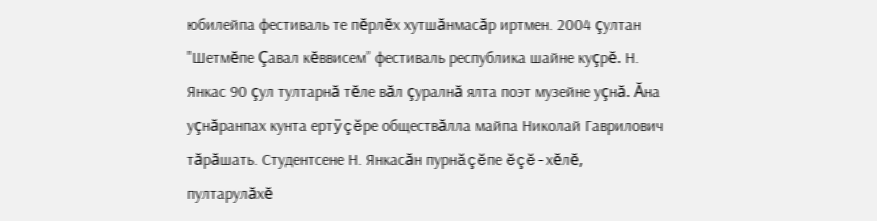юбилейпа фестиваль те пĕрлĕх хутшăнмасăр иртмен. 2004 çултан "Шетмĕпе Çавал кĕввисем” фестиваль республика шайне куçрĕ. Н. Янкас 90 çул тултарнă тĕле вăл çуралнă ялта поэт музейне уçнă. Ăна уçнăранпах кунта ертÿçĕре обществăлла майпа Николай Гаврилович тăрăшать. Студентсене Н. Янкасăн пурнăçĕпе ĕçĕ-хĕлĕ, пултарулăхĕ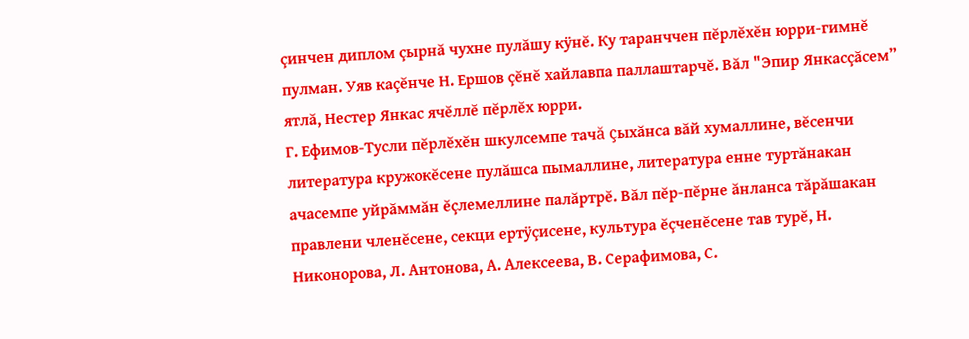çинчен диплом çырнă чухне пулăшу кÿнĕ. Ку таранччен пĕрлĕхĕн юрри-гимнĕ пулман. Уяв каçĕнче Н. Ершов çĕнĕ хайлавпа паллаштарчĕ. Вăл "Эпир Янкасçăсем” ятлă, Нестер Янкас ячĕллĕ пĕрлĕх юрри.
Г. Ефимов-Тусли пĕрлĕхĕн шкулсемпе тачă çыхăнса вăй хумаллине, вĕсенчи литература кружокĕсене пулăшса пымаллине, литература енне туртăнакан ачасемпе уйрăммăн ĕçлемеллине палăртрĕ. Вăл пĕр-пĕрне ăнланса тăрăшакан правлени членĕсене, секци ертÿçисене, культура ĕçченĕсене тав турĕ, Н. Никонорова, Л. Антонова, А. Алексеева, В. Серафимова, С.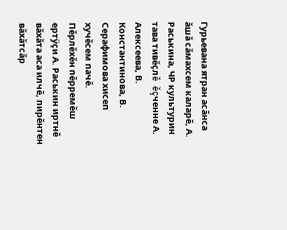Гурьевана ятран асăнса ăшă сăмахсем каларĕ, А. Раськина, ЧР культурин тава тивĕçлĕ ĕçченне А. Алексеева, В. Константинова, В. Серафимова хисеп хучĕсем пачĕ.
Пĕрлĕхĕн пĕрремĕш ертÿçи А. Раськин иртнĕ вăхăта аса илчĕ, пирĕнтен вăхăтсăр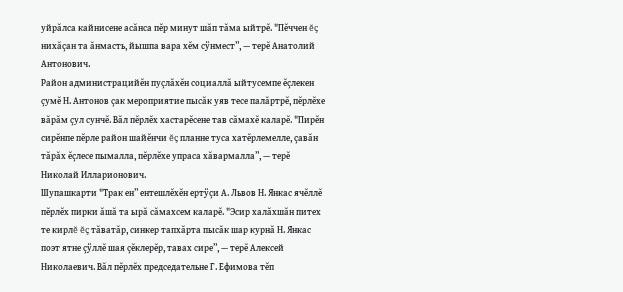уйрăлса кайнисене асăнса пĕр минут шăп тăма ыйтрĕ. "Пĕччен ĕç нихăçан та ăнмасть, йышпа вара хĕм сÿнмест”, — терĕ Анатолий Антонович.
Район администрацийĕн пуçлăхĕн социаллă ыйтусемпе ĕçлекен çумĕ Н. Антонов çак мероприятие пысăк уяв тесе палăртрĕ, пĕрлĕхе вăрăм çул сунчĕ. Вăл пĕрлĕх хастарĕсене тав сăмахĕ каларĕ. "Пирĕн сирĕнпе пĕрле район шайĕнчи ĕç планне туса хатĕрлемелле, çавăн тăрăх ĕçлесе пымалла, пĕрлĕхе упраса хăвармалла”, — терĕ Николай Илларионович.
Шупашкарти "Трак ен” ентешлĕхĕн ертÿçи А. Львов Н. Янкас ячĕллĕ пĕрлĕх пирки ăшă та ырă сăмахсем каларĕ. "Эсир халăхшăн питех те кирлĕ ĕç тăватăр, синкер тапхăрта пысăк шар курнă Н. Янкас поэт ятне çÿллĕ шая çĕклерĕр, тавах сире”, — терĕ Алексей Николаевич. Вăл пĕрлĕх председательне Г. Ефимова тĕп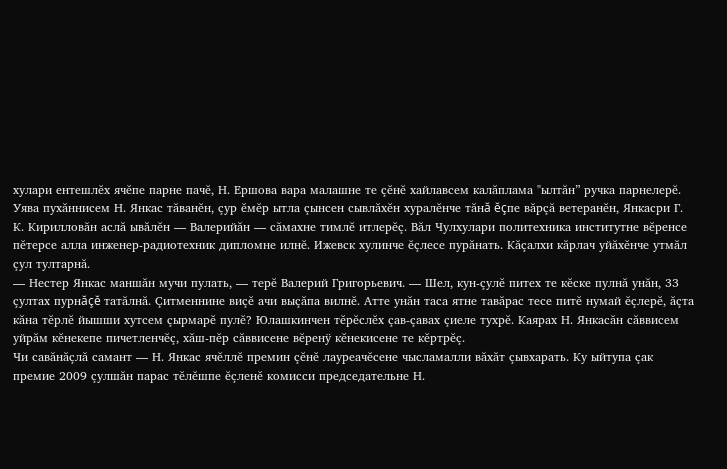хулари ентешлĕх ячĕпе парне пачĕ, Н. Ершова вара малашне те çĕнĕ хайлавсем калăплама "ылтăн” ручка парнелерĕ.
Уява пухăннисем Н. Янкас тăванĕн, çур ĕмĕр ытла çынсен сывлăхĕн хуралĕнче тăнă ĕçпе вăрçă ветеранĕн, Янкасри Г. К. Кирилловăн аслă ывăлĕн — Валерийăн — сăмахне тимлĕ итлерĕç. Вăл Чулхулари политехника институтне вĕренсе пĕтерсе алла инженер-радиотехник дипломне илнĕ. Ижевск хулинче ĕçлесе пурăнать. Кăçалхи кăрлач уйăхĕнче утмăл çул тултарнă.
— Нестер Янкас маншăн мучи пулать, — терĕ Валерий Григорьевич. — Шел, кун-çулĕ питех те кĕске пулнă унăн, 33 çултах пурнăçĕ татăлнă. Çитменнине виçĕ ачи выçăпа вилнĕ. Атте унăн таса ятне тавăрас тесе питĕ нумай ĕçлерĕ, ăçта кăна тĕрлĕ йышши хутсем çырмарĕ пулĕ? Юлашкинчен тĕрĕслĕх çав-çавах çиеле тухрĕ. Каярах Н. Янкасăн сăввисем уйрăм кĕнекепе пичетленчĕç, хăш-пĕр сăввисене вĕренÿ кĕнекисене те кĕртрĕç.
Чи савăнăçлă самант — Н. Янкас ячĕллĕ премин çĕнĕ лауреачĕсене чысламалли вăхăт çывхарать. Ку ыйтупа çак премие 2009 çулшăн парас тĕлĕшпе ĕçленĕ комисси председательне Н.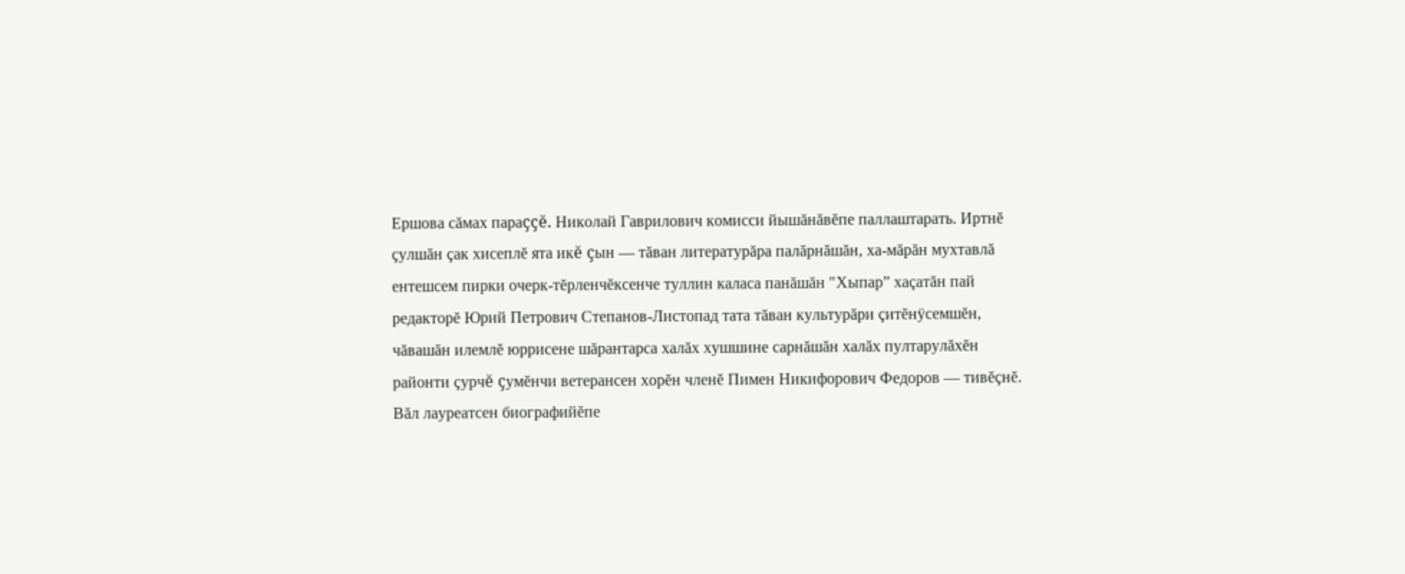Ершова сăмах параççĕ. Николай Гаврилович комисси йышăнăвĕпе паллаштарать. Иртнĕ çулшăн çак хисеплĕ ята икĕ çын — тăван литературăра палăрнăшăн, ха-мăрăн мухтавлă ентешсем пирки очерк-тĕрленчĕксенче туллин каласа панăшăн "Хыпар” хаçатăн пай редакторĕ Юрий Петрович Степанов-Листопад тата тăван культурăри çитĕнÿсемшĕн, чăвашăн илемлĕ юррисене шăрантарса халăх хушшине сарнăшăн халăх пултарулăхĕн районти çурчĕ çумĕнчи ветерансен хорĕн членĕ Пимен Никифорович Федоров — тивĕçнĕ. Вăл лауреатсен биографийĕпе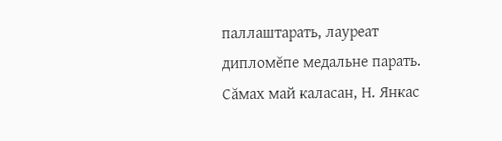паллаштарать, лауреат дипломĕпе медальне парать. Сăмах май каласан, Н. Янкас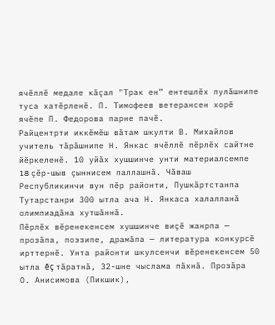ячĕллĕ медале кăçал "Трак ен” ентешлĕх пулăшнипе туса хатĕрленĕ. П. Тимофеев ветерансен хорĕ ячĕпе П. Федорова парне пачĕ.
Райцентрти иккĕмĕш вăтам шкулти В. Михайлов учитель тăрăшнипе Н. Янкас ячĕллĕ пĕрлĕх сайтне йĕркеленĕ. 10 уйăх хушшинче унти материалсемпе 18 çĕр-шыв çыннисем паллашнă. Чăваш Республикинчи вун пĕр районти, Пушкăртстанпа Тутарстанри 300 ытла ача Н. Янкаса халалланă олимпиадăна хутшăннă.
Пĕрлĕх вĕренекенсем хушшинче виçĕ жанрпа — прозăпа, поэзипе, драмăпа — литература конкурсĕ ирттернĕ. Унта районти шкулсенчи вĕренекенсем 50 ытла ĕç тăратнă, 32-шне чыслама пăхнă. Прозăра О. Анисимова (Пикшик),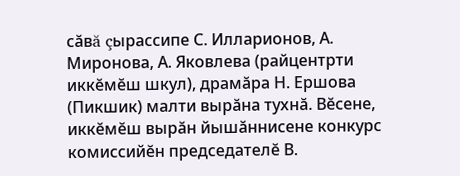сăвă çырассипе С. Илларионов, А. Миронова, А. Яковлева (райцентрти иккĕмĕш шкул), драмăра Н. Ершова (Пикшик) малти вырăна тухнă. Вĕсене, иккĕмĕш вырăн йышăннисене конкурс комиссийĕн председателĕ В.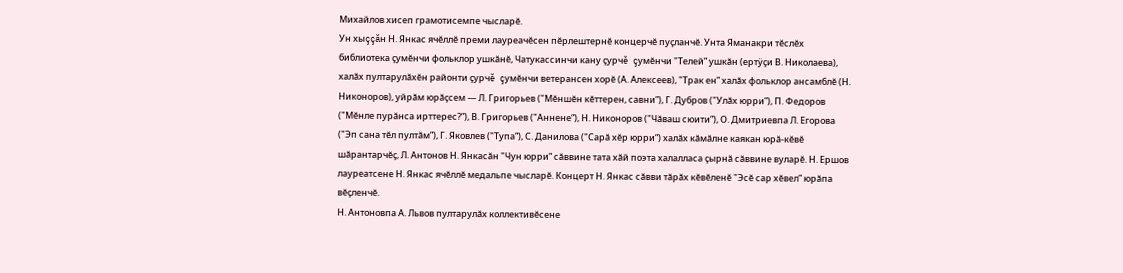Михайлов хисеп грамотисемпе чысларĕ.
Ун хыççăн Н. Янкас ячĕллĕ преми лауреачĕсен пĕрлештернĕ концерчĕ пуçланчĕ. Унта Яманакри тĕслĕх библиотека çумĕнчи фольклор ушкăнĕ, Чатукассинчи кану çурчĕ çумĕнчи "Телей” ушкăн (ертÿçи В. Николаева), халăх пултарулăхĕн районти çурчĕ çумĕнчи ветерансен хорĕ (А. Алексеев), "Трак ен” халăх фольклор ансамблĕ (Н. Никоноров), уйрăм юрăçсем — Л. Григорьев ("Мĕншĕн кĕттерен, савни”), Г. Дубров ("Улăх юрри”), П. Федоров ("Мĕнле пурăнса ирттерес?”), В. Григорьев ("Аннене”), Н. Никоноров ("Чăваш сюити”), О. Дмитриевпа Л. Егорова ("Эп сана тĕл пултăм”), Г. Яковлев ("Тупа”), С. Данилова ("Сарă хĕр юрри”) халăх кăмăлне каякан юрă-кĕвĕ шăрантарчĕç, Л. Антонов Н. Янкасăн "Чун юрри” сăввине тата хăй поэта халалласа çырнă сăввине вуларĕ. Н. Ершов лауреатсене Н. Янкас ячĕллĕ медальпе чысларĕ. Концерт Н. Янкас сăвви тăрăх кĕвĕленĕ "Эсĕ сар хĕвел” юрăпа вĕçленчĕ.
Н. Антоновпа А. Львов пултарулăх коллективĕсене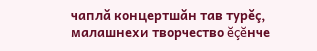чаплă концертшăн тав турĕç, малашнехи творчество ĕçĕнче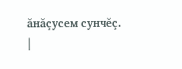ăнăçусем сунчĕç.
|